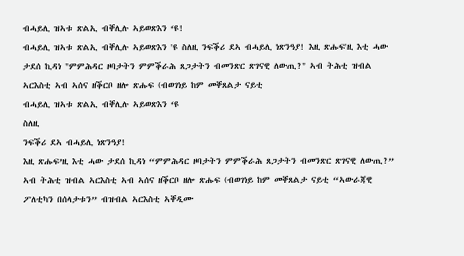ብሓይሊ ዝኣቱ ጽልኢ ብቐሊሉ ኣይወጽእን ‘ዩ!
ብሓይሊ ዝኣቱ ጽልኢ ብቐሊሉ ኣይወጽእን 'ዩ ስለዚ ንፍቕሪ ደኣ ብሓይሊ ነጽንዓያ! እዚ ጽሑፍ'ዚ እቲ ሓው ታደሰ ኪዳነ "ምምሕዳር ዞባታትን ምምቕራሕ ጸጋታትን ብመንጽር ጽገናዊ ለውጢ?" ኣብ ትሕቲ ዝብል ኣርእስቲ ኣብ ኣሰና ዘቕርቦ ዘሎ ጽሑፍ (ብወገነይ ከም መቐጸልታ ናይቲ
ብሓይሊ ዝኣቱ ጽልኢ ብቐሊሉ ኣይወጽእን ‘ዩ
ስለዚ
ንፍቕሪ ደኣ ብሓይሊ ነጽንዓያ!
እዚ ጽሑፍ’ዚ እቲ ሓው ታደሰ ኪዳነ “ምምሕዳር ዞባታትን ምምቕራሕ ጸጋታትን ብመንጽር ጽገናዊ ለውጢ?” ኣብ ትሕቲ ዝብል ኣርእስቲ ኣብ ኣሰና ዘቕርቦ ዘሎ ጽሑፍ (ብወገነይ ከም መቐጸልታ ናይቲ “ኣውራጃዊ ፖለቲካን በሰላታቱን” ብዝብል ኣርእስቲ ኣቐዲሙ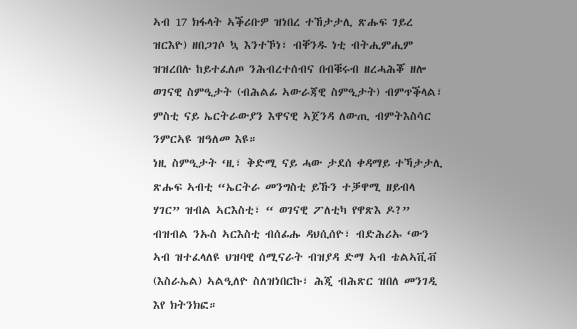ኣብ 17 ክፋላት ኣቕሪቡዎ ዝነበረ ተኸታታሊ ጽሑፍ ገይረ ዝርእዮ) ዘበጋገሶ ኳ እንተኾነ፣ ብቐንዱ ነቲ ብትሒምሒም ዝዝረበሉ ከይተፈለጦ ንሕብረተሰብና በብቑሩብ ዘረሓሕቖ ዘሎ ወገናዊ ስምዒታት (ብሕልፊ ኣውራጃዊ ስምዒታት) ብምጥቕላል፣ ምስቲ ናይ ኤርትራውያን እዋናዊ ኣጀንዳ ለውጢ ብምትእስሳር ንምርኣዩ ዝዓለመ እዩ።
ነዚ ስምዒታት ‘ዚ፣ ቅድሚ ናይ ሓው ታደሰ ቀዳማይ ተኻታታሊ ጽሑፍ ኣብቲ “ኤርትራ መንግስቲ ይኹን ተቓዋሚ ዘይብላ ሃገር” ዝብል ኣርእስቲ፣ “ ወገናዊ ፖለቲካ የዋጽእ ዶ?” ብዝብል ንኡስ ኣርእስቲ ብሰፊሑ ዳህሲሰዮ፣ ብድሕሪኡ ‘ውን ኣብ ዝተፈላለዩ ህዝባዊ ሰሚናራት ብዝያዳ ድማ ኣብ ቴልኣቪቭ (እስራኤል) ኣልዒለዮ ስለዝነበርኩ፣ ሕጂ ብሕጽር ዝበለ መንገዲ እየ ክትንክፎ።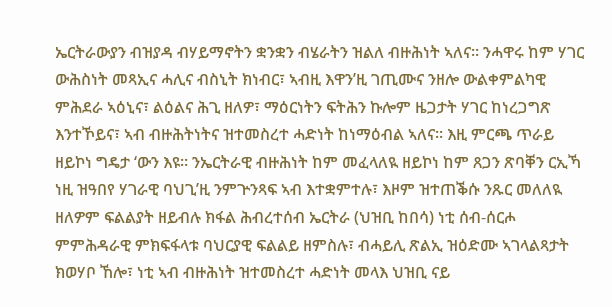ኤርትራውያን ብዝያዳ ብሃይማኖትን ቋንቋን ብሄራትን ዝልለ ብዙሕነት ኣለና። ንሓዋሩ ከም ሃገር ውሕስነት መጻኢና ሓሊና ብስኒት ክነብር፣ ኣብዚ እዋን’ዚ ገጢሙና ንዘሎ ውልቀምልካዊ ምሕደራ ኣዕኒና፣ ልዕልና ሕጊ ዘለዎ፣ ማዕርነትን ፍትሕን ኩሎም ዜጋታት ሃገር ከነረጋግጽ እንተኾይና፣ ኣብ ብዙሕትነትና ዝተመስረተ ሓድነት ከነማዕብል ኣለና። እዚ ምርጫ ጥራይ ዘይኮነ ግዴታ ‘ውን እዩ። ንኤርትራዊ ብዙሕነት ከም መፈላለዪ ዘይኮነ ከም ጸጋን ጽባቐን ርኢኻ ነዚ ዝዓበየ ሃገራዊ ባህጊ’ዚ ንምጕንጻፍ ኣብ እተቋምተሉ፣ እዞም ዝተጠቕሱ ንጹር መለለዪ ዘለዎም ፍልልያት ዘይብሉ ክፋል ሕብረተሰብ ኤርትራ (ህዝቢ ከበሳ) ነቲ ሰብ-ሰርሖ ምምሕዳራዊ ምክፍፋላቱ ባህርያዊ ፍልልይ ዘምስሉ፣ ብሓይሊ ጽልኢ ዝዕድሙ ኣገላልጻታት ክወሃቦ ኸሎ፣ ነቲ ኣብ ብዙሕነት ዝተመስረተ ሓድነት መላእ ህዝቢ ናይ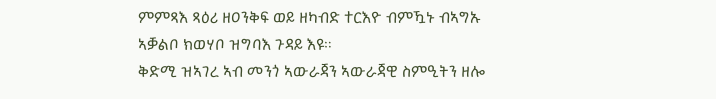ምምጻእ ጻዕሪ ዘዐንቅፍ ወይ ዘካብድ ተርእዮ ብምዃኑ ብኣግኡ ኣቓልቦ ክወሃቦ ዝግባእ ጉዳይ እዩ።
ቅድሚ ዝኣገረ ኣብ መንጎ ኣውራጃን ኣውራጃዊ ስምዒትን ዘሎ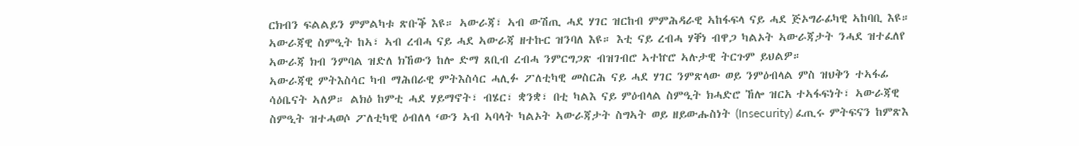ርክብን ፍልልይን ምምልካቱ ጽቡቕ እዩ። ኣውራጃ፣ ኣብ ውሽጢ ሓደ ሃገር ዝርከብ ምምሕዳራዊ ኣከፋፍላ ናይ ሓደ ጅኦግራፊካዊ ኣከባቢ እዩ። ኣውራጃዊ ስምዒት ከኣ፣ ኣብ ረብሓ ናይ ሓደ ኣውራጃ ዘተኩር ዝንባለ እዩ። እቲ ናይ ረብሓ ሃቐነ ብዋጋ ካልኦት ኣውራጃታት ንሓደ ዝተፈለየ ኣውራጃ ክብ ንምባል ዝድለ ክኸውን ከሎ ድማ ጸቢብ ረብሓ ንምርግጋጽ ብዝገብሮ ኣተኵሮ ኣሉታዊ ትርጉም ይህልዎ።
ኣውራጃዊ ምትእስሳር ካብ ማሕበራዊ ምትእስሳር ሓሊፉ ፖለቲካዊ መስርሕ ናይ ሓደ ሃገር ንምጽላው ወይ ንምዕብላል ምስ ዝህቅን ተኣፋፊ ሳዕቤናት ኣለዎ። ልክዕ ከምቲ ሓደ ሃይማኖት፣ ብሄር፣ ቋንቋ፣ በቲ ካልእ ናይ ምዕብላል ስምዒት ክሓድሮ ኸሎ ዝርአ ተኣፋፍነት፣ ኣውራጃዊ ስምዒት ዝተሓወሶ ፖለቲካዊ ዕብለላ ‘ውን ኣብ ኣባላት ካልኦት ኣውራጃታት ስግኣት ወይ ዘይውሑስነት (Insecurity) ፈጢሩ ምትፍናን ከምጽእ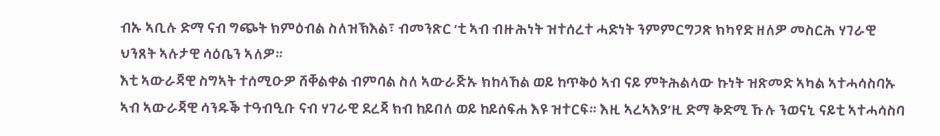ብኡ ኣቢሉ ድማ ናብ ግጭት ክምዕብል ስለዝኽእል፣ ብመንጽር ‘ቲ ኣብ ብዙሕነት ዝተሰረተ ሓድነት ንምምርግጋጽ ክካየድ ዘለዎ መስርሕ ሃገራዊ ህንጸት ኣሉታዊ ሳዕቤን ኣለዎ።
እቲ ኣውራጃዊ ስግኣት ተሰሚዑዎ ሸቐልቀል ብምባል ስለ ኣውራጅኡ ክከላኸል ወይ ከጥቅዕ ኣብ ናይ ምትሕልላው ኩነት ዝጽመድ ኣካል ኣተሓሳስባኡ ኣብ ኣውራጃዊ ሳንዱቕ ተዓብዒቡ ናብ ሃገራዊ ደረጃ ክብ ከይበለ ወይ ከይሰፍሐ እዩ ዝተርፍ። እዚ ኣረኣእያ’ዚ ድማ ቅድሚ ኹሉ ንወናኒ ናይቲ ኣተሓሳስባ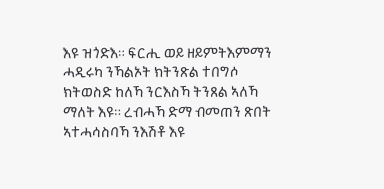እዩ ዝጎድእ። ፍርሒ ወይ ዘይምትእምማን ሓዲሩካ ንኻልኦት ክትንጽል ተበግሶ ክትወስድ ከለኻ ንርእስኻ ትንጸል ኣለኻ ማለት እዩ። ረብሓኻ ድማ ብመጠን ጽበት ኣተሓሳስባኻ ንእሽቶ እዩ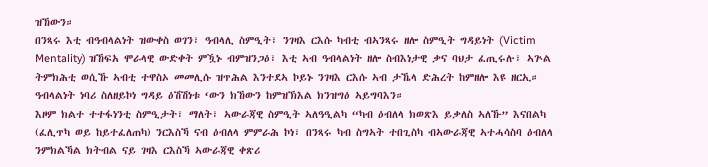ዝኸውን።
በንጻሩ እቲ ብዓብላልነት ዝውቀስ ወገን፣ ዓብላሊ ስምዒት፣ ንገዛእ ርእሱ ካብቲ ብኣንጻሩ ዘሎ ስምዒት ግዳይነት (Victim Mentality) ዝኸፍአ ሞራላዊ ውድቀት ምዃኑ ብምዝንጋዕ፣ እቲ ኣብ ዓብላልነት ዘሎ ስብእነታዊ ቃና ባህታ ፈጢሩሉ፣ ኣጕል ትምክሕቲ ወሲኹ ኣብቲ ተዋስኦ መመሊሱ ዝጥሕል እንተደኣ ኮይኑ ንገዛእ ርእሱ ኣብ ታኼላ ድሕረት ከምዘሎ እዩ ዘርኢ። ዓብላልነት ነባሪ ስለዘይኮነ ግዳይ ዕሽሽነቱ ‘ውን ክኸውን ከምዝኽእል ክንዝግዕ ኣይግባእን።
እዞም ክልተ ተተፋነንቲ ስምዒታት፣ ማለት፣ ኣውራጃዊ ስምዒት ኣለዓዒልካ “ካብ ዕብለላ ክወጽእ ይቃለስ ኣለኹ” እናበልካ (ፈሊጥካ ወይ ከይተፈለጠካ) ንርእስኻ ናብ ዕብለላ ምምራሕ ኮነ፣ በንጻሩ ካብ ስግኣት ተበጊስካ ብኣውራጃዊ ኣተሓሳስባ ዕብለላ ንምክልኻል ክትብል ናይ ገዛእ ርእስኻ ኣውራጃዊ ቀጽሪ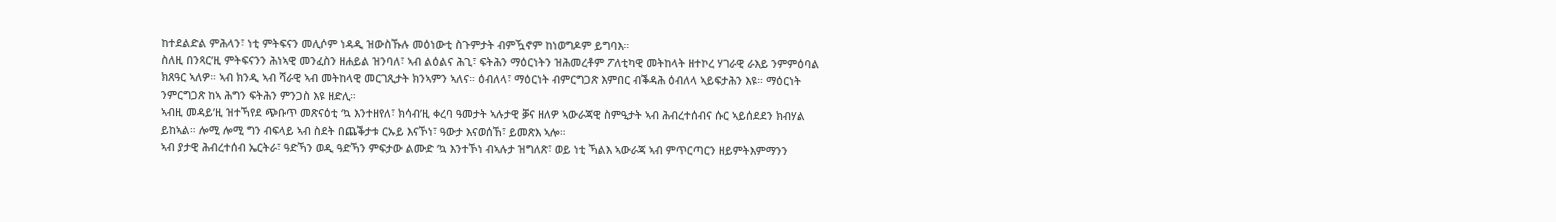ከተደልድል ምሕላን፣ ነቲ ምትፍናን መሊሶም ነዳዲ ዝውስኹሉ መዕነውቲ ስጉምታት ብምዃኖም ከነወግዶም ይግባእ።
ስለዚ በንጻር’ዚ ምትፍናንን ሕነኣዊ መንፈስን ዘሐይል ዝንባለ፣ ኣብ ልዕልና ሕጊ፣ ፍትሕን ማዕርነትን ዝሕመረቶም ፖለቲካዊ መትከላት ዘተኮረ ሃገራዊ ራእይ ንምምዕባል ክጸዓር ኣለዎ። ኣብ ክንዲ ኣብ ሻራዊ ኣብ መትከላዊ መርገጺታት ክንኣምን ኣለና። ዕብለላ፣ ማዕርነት ብምርግጋጽ እምበር ብቕዳሕ ዕብለላ ኣይፍታሕን እዩ። ማዕርነት ንምርግጋጽ ከኣ ሕግን ፍትሕን ምንጋስ እዩ ዘድሊ።
ኣብዚ መዳይ’ዚ ዝተኻየደ ጭቡጥ መጽናዕቲ ‘ኳ እንተዘየለ፣ ክሳብ’ዚ ቀረባ ዓመታት ኣሉታዊ ቓና ዘለዎ ኣውራጃዊ ስምዒታት ኣብ ሕብረተሰብና ሱር ኣይሰደደን ክብሃል ይከኣል። ሎሚ ሎሚ ግን ብፍላይ ኣብ ስደት በጨቕታቱ ርኡይ እናኾነ፣ ዓውታ እናወሰኸ፣ ይመጽእ ኣሎ።
ኣብ ያታዊ ሕብረተሰብ ኤርትራ፣ ዓድኻን ወዲ ዓድኻን ምፍታው ልሙድ ‘ኳ እንተኾነ ብኣሉታ ዝግለጽ፣ ወይ ነቲ ኻልእ ኣውራጃ ኣብ ምጥርጣርን ዘይምትእምማንን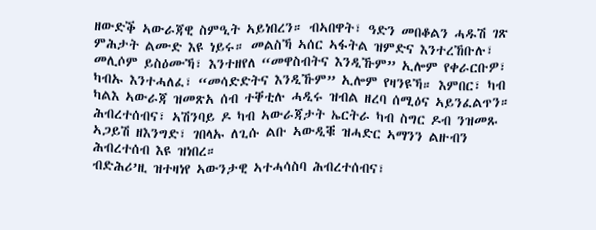ዘውድቕ ኣውራጃዊ ስምዒት ኣይነበረን። ብኣበዋት፣ ዓድን መበቆልን ሓዱሽ ገጽ ምሕታት ልሙድ እዩ ነይሩ። መልስኻ ኣሰር ኣፋትል ዝምድና እንተረኸቡሉ፣ መሊሶም ይስዕሙኻ፣ እንተዘየለ “መዋስብትና እንዲኹም” ኢሎም የቀራርቡዎ፣ ካብኡ እንተሓለፈ፣ “መሳድድትና እንዲኹም” ኢሎም የዛንዩኻ። እምበር፣ ካብ ካልእ ኣውራጃ ዝመጽአ ሰብ ተቐቲሉ ሓዲሩ ዝብል ዘረባ ሰሚዕና ኣይንፈልጥን። ሕብረተሰብና፣ ኣሽንባይ ዶ ካብ ኣውራጃታት ኤርትራ ካብ ስግር ዶብ ንዝመጹ ኣጋይሽ ዘእንግድ፣ ገበላኡ ለጊሱ ልቡ ኣውዲቑ ዝሓድር ኣማንን ልዙብን ሕብረተሰብ እዩ ዝነበረ።
ብድሕሪ’ዚ ዝተዛነየ ኣውንታዊ ኣተሓሳስባ ሕብረተሰብና፣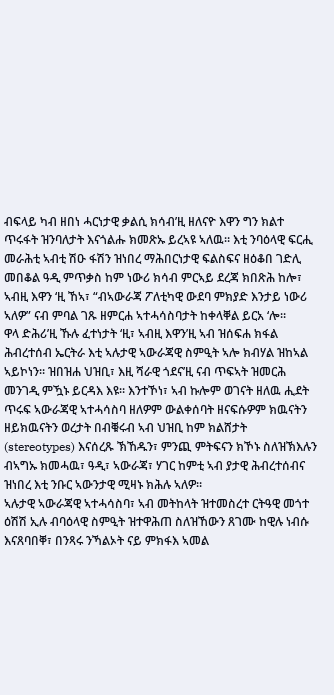ብፍላይ ካብ ዘበነ ሓርነታዊ ቃልሲ ክሳብ’ዚ ዘለናዮ እዋን ግን ክልተ ጥሩፋት ዝንባለታት እናጎልሑ ክመጽኡ ይረኣዩ ኣለዉ። እቲ ንባዕላዊ ፍርሒ መራሕቲ ኣብቲ ሽዑ ፋሽን ዝነበረ ማሕበርነታዊ ፍልስፍና ዘዕቆበ ገድሊ መበቆል ዓዲ ምጥቃስ ከም ነውሪ ክሳብ ምርኣይ ደረጃ ክበጽሕ ከሎ፣ ኣብዚ እዋን ‘ዚ ኸኣ፣ “ብኣውራጃ ፖለቲካዊ ውደባ ምክያድ እንታይ ነውሪ ኣለዎ” ናብ ምባል ገጹ ዘምርሐ ኣተሓሳስባታት ከቀላቐል ይርአ ‘ሎ።
ዋላ ድሕሪ’ዚ ኹሉ ፈተነታት ‘ዚ፣ ኣብዚ እዋን’ዚ ኣብ ዝሰፍሐ ክፋል ሕብረተሰብ ኤርትራ እቲ ኣሉታዊ ኣውራጃዊ ስምዒት ኣሎ ክብሃል ዝከኣል ኣይኮነን። ዝበዝሐ ህዝቢ፣ እዚ ሻራዊ ጎደና’ዚ ናብ ጥፍኣት ዝመርሕ መንገዲ ምዃኑ ይርዳእ እዩ። እንተኾነ፣ ኣብ ኩሎም ወገናት ዘለዉ ሒደት ጥሩፍ ኣውራጃዊ ኣተሓሳስባ ዘለዎም ውልቀሰባት ዘናፍሱዎም ክዉናትን ዘይክዉናትን ወረታት በብቑሩብ ኣብ ህዝቢ ከም ክልሸታት (stereotypes) እናሰረጹ ኽኸዱን፣ ምንጪ ምትፍናን ክኾኑ ስለዝኽእሉን ብኣግኡ ክመሓዉ፣ ዓዲ፣ ኣውራጃ፣ ሃገር ከምቲ ኣብ ያታዊ ሕብረተሰብና ዝነበረ እቲ ንቡር ኣውንታዊ ሚዛኑ ክሕሉ ኣለዎ።
ኣሉታዊ ኣውራጃዊ ኣተሓሳስባ፣ ኣብ መትከላት ዝተመስረተ ርትዓዊ መጎተ ዕሽሽ ኢሉ ብባዕላዊ ስምዒት ዝተዋሕጠ ስለዝኸውን ጸገሙ ከዊሉ ነብሱ እናጸባበቐ፣ በንጻሩ ንኻልኦት ናይ ምክፋእ ኣመል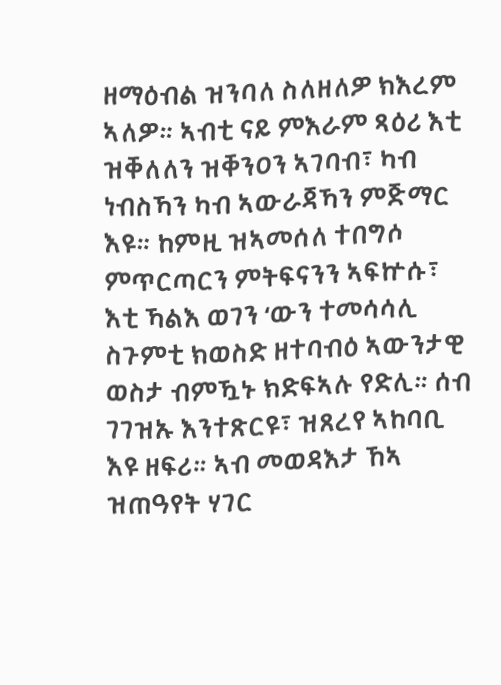ዘማዕብል ዝንባለ ስለዘለዎ ክእረም ኣለዎ። ኣብቲ ናይ ምእራም ጻዕሪ እቲ ዝቐለለን ዝቐንዐን ኣገባብ፣ ካብ ነብስኻን ካብ ኣውራጃኻን ምጅማር እዩ። ከምዚ ዝኣመሰለ ተበግሶ ምጥርጣርን ምትፍናንን ኣፍኵሱ፣ እቲ ኻልእ ወገን ‘ውን ተመሳሳሊ ስጉምቲ ክወስድ ዘተባብዕ ኣውንታዊ ወስታ ብምዃኑ ክድፍኣሉ የድሊ። ሰብ ገገዝኡ እንተጽርዩ፣ ዝጸረየ ኣከባቢ እዩ ዘፍሪ። ኣብ መወዳእታ ኸኣ ዝጠዓየት ሃገር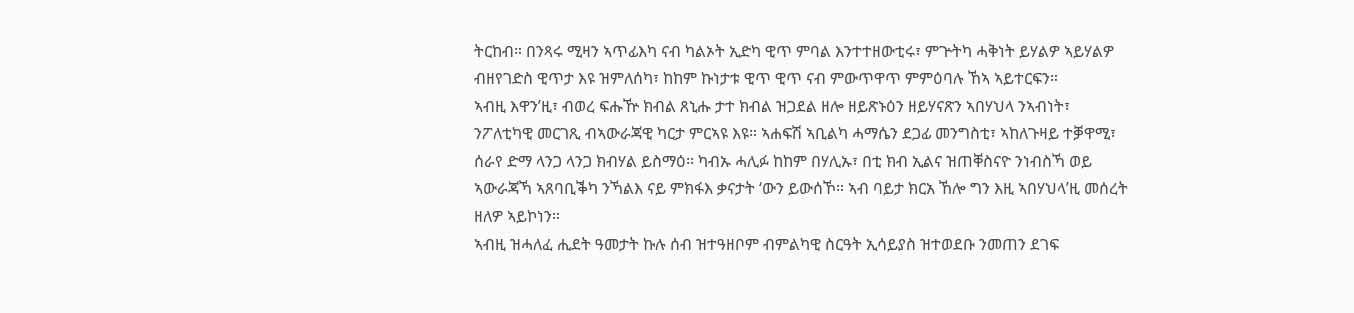ትርከብ። በንጻሩ ሚዛን ኣጥፊእካ ናብ ካልኦት ኢድካ ዊጥ ምባል እንተተዘውቲሩ፣ ምጕትካ ሓቅነት ይሃልዎ ኣይሃልዎ ብዘየገድስ ዊጥታ እዩ ዝምለሰካ፣ ከከም ኩነታቱ ዊጥ ዊጥ ናብ ምውጥዋጥ ምምዕባሉ ኸኣ ኣይተርፍን።
ኣብዚ እዋን’ዚ፣ ብወረ ፍሑዅ ክብል ጸኒሑ ታተ ክብል ዝጋደል ዘሎ ዘይጽኑዕን ዘይሃናጽን ኣበሃህላ ንኣብነት፣ ንፖለቲካዊ መርገጺ ብኣውራጃዊ ካርታ ምርኣዩ እዩ። ኣሐፍሽ ኣቢልካ ሓማሴን ደጋፊ መንግስቲ፣ ኣከለጉዛይ ተቓዋሚ፣ ሰራየ ድማ ላንጋ ላንጋ ክብሃል ይስማዕ። ካብኡ ሓሊፉ ከከም በሃሊኡ፣ በቲ ክብ ኢልና ዝጠቐስናዮ ንነብስኻ ወይ ኣውራጃኻ ኣጸባቢቕካ ንኻልእ ናይ ምክፋእ ቃናታት ‘ውን ይውሰኾ። ኣብ ባይታ ክርአ ኸሎ ግን እዚ ኣበሃህላ’ዚ መሰረት ዘለዎ ኣይኮነን።
ኣብዚ ዝሓለፈ ሒደት ዓመታት ኩሉ ሰብ ዝተዓዘቦም ብምልካዊ ስርዓት ኢሳይያስ ዝተወደቡ ንመጠን ደገፍ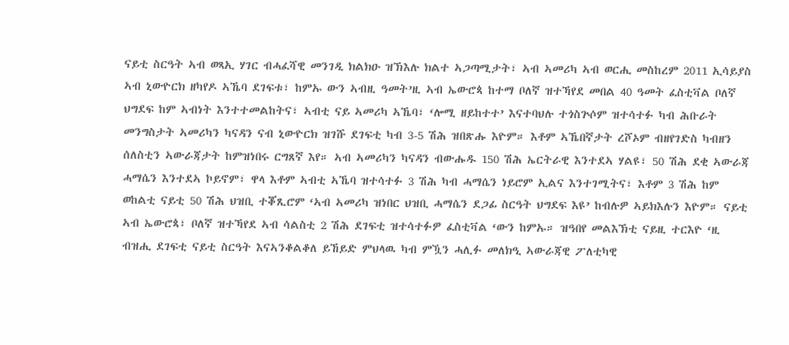ናይቲ ስርዓት ኣብ ወጻኢ ሃገር ብሓፈሻዊ መንገዲ ክልክዑ ዝኽእሉ ክልተ ኣጋጣሚታት፣ ኣብ ኣመሪካ ኣብ ወርሒ መስከረም 2011 ኢሳይያስ ኣብ ኒውዮርክ ዘካየዶ ኣኼባ ደገፍቱ፣ ከምኡ ውን ኣብዚ ዓመት’ዚ ኣብ ኤውሮጳ ከተማ ቦለኛ ዝተኻየደ መበል 40 ዓመት ፈስቲቫል ቦለኛ ህግደፍ ከም ኣብነት እንተተመልከትና፣ ኣብቲ ናይ ኣመሪካ ኣኼባ፣ ‘ሎሚ ዘይከተተ’ እናተባህሉ ተጎስጕሶም ዝተሳተፉ ካብ ሕቡራት መንግስታት ኣመሪካን ካናዳን ናብ ኒውዮርክ ዝገሹ ደገፍቲ ካብ 3-5 ሽሕ ዝበጽሑ እዮም። እቶም ኣኼበኛታት ረሾኦም ብዘየገድስ ካብዘን ሰለስቲን ኣውራጃታት ከምዝነበሩ ርግጸኛ እየ። ኣብ ኣመሪካን ካናዳን ብውሑዱ 150 ሽሕ ኤርትራዊ እንተደኣ ሃልዩ፣ 50 ሽሕ ደቂ ኣውራጃ ሓማሴን እንተደኣ ኮይኖም፣ ዋላ እቶም ኣብቲ ኣኼባ ዝተሳተፉ 3 ሽሕ ካብ ሓማሴን ነይሮም ኢልና እንተገሚትና፣ እቶም 3 ሽሕ ከም ወከልቲ ናይቲ 50 ሽሕ ህዝቢ ተቖጺሮም ‘ኣብ ኣመሪካ ዝነበር ህዝቢ ሓማሴን ደጋፊ ስርዓት ህግደፍ እዩ’ ከብሉዎ ኣይክእሉን እዮም። ናይቲ ኣብ ኤውሮጳ፣ ቦለኛ ዝተኻየደ ኣብ ሳልስቲ 2 ሽሕ ደገፍቲ ዝተሳተፉዎ ፈስቲቫል ‘ውን ከምኡ። ዝዓበየ መልእኽቲ ናይዚ ተርእዮ ‘ዚ ብዝሒ ደገፍቲ ናይቲ ስርዓት እናኣንቆልቆለ ይኸይድ ምህላዉ ካብ ምዃን ሓሊፉ መለክዒ ኣውራጃዊ ፖለቲካዊ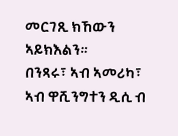መርገጺ ክኸውን ኣይክእልን።
በንጻሩ፣ ኣብ ኣመሪካ፣ ኣብ ዋሺንግተን ዲሲ ብ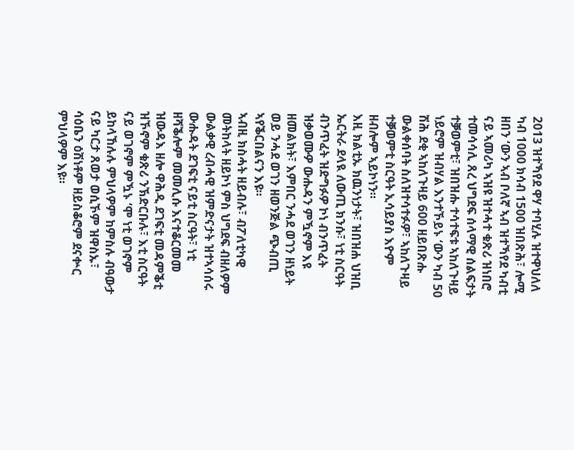2013 ዝተኻየደ ዋሃ ተባሂሉ ዝተዋህለለ ካብ 1000 ክሳብ 1500 ዝበጽሕ፣ ሎሚ ዘበን ‘ውን ኣብ ቦለኛ ኣብ ዝተኻየደ ካብቲ ናይ ኣመሪካ ኣዝዩ ዝተሓተ ቁጽሪ ዝነበሮ ተመሳሳሊ ጸረ ህግደፍ ሰላማዊ ሰልፍታት ተቓወምቲ፣ ዝበዝሑ ተሳተፍቱ ኣከለጉዛይ ነይሮም ዝብሃል እንተኾይኑ ‘ውን ካብ 50 ሽሕ ደቂ ኣከለጉዛይ 600 ዘይበጽሑ ውልቀሰባት ስለዝተሳተፉዎ፣ ኣከለጉዛይ ተቓወምቲ ስርዓት ኢሳይያስ እዮም ዘብሎም ኣይኮነን።
እዚ ክልቲኡ ክዉንነታት፣ ዝበዝሐ ህዝቢ ኤርትራ ደላዪ ለውጢ ክንሱ፣ ነቲ ስርዓት ብንጥፈት ዝድግፉዎ ኮነ ብንጥፈት ዝቃወሙዎ ውሑዳን ምዃኖም እዩ ዘመልክት፣ እምበር ንሓደ ወገን ዘነይት ወይ ንሓደ ወገን ዘወንጅል ጭብጢ ኣየቕርበልናን እዩ።
ኣብዚ ክስሓት ዘይብሉ፣ ብፖለቲካዊ መትከላት ዘይኮነ ምስ ህግደፍ ብዘለዎም ውልቃዊ ረብሓዊ ዝምድናታት ዝተኣሳሰሩ ውሑዳት ደገፍቲ ናይቲ ስርዓት፣ ነቲ ዘሻቕሎም መመሊሱ እናተቆርመመ ዝውዳእ ዘሎ ዋሕዲ ደገፍቲ መዳምቕቲ ዝኾኖም ቁጽሪ ንኽድርቡሉ፣ እቲ ስርዓት ናይ ወገኖም ምዃኑ ‘ሞ ነቲ ወገኖም ይከላኸሉሉ ምህላዎም ከምስሉ ብዓውታ ናይ ካርታ ጸወታ ወሲኾም ዝዋስኡ፣ ሳዕቤን ዕሽነቶም ዘይስቆሮም ደናቍር ምህላዎም እዩ።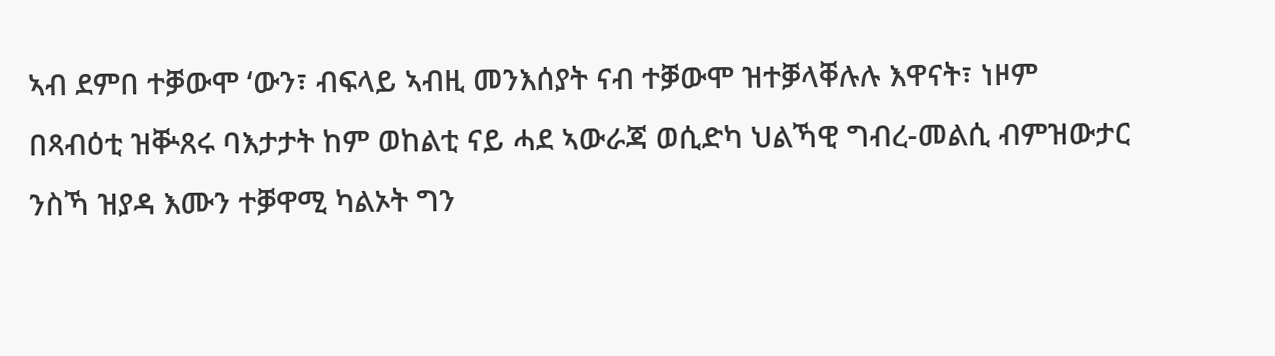ኣብ ደምበ ተቓውሞ ‘ውን፣ ብፍላይ ኣብዚ መንእሰያት ናብ ተቓውሞ ዝተቓላቐሉሉ እዋናት፣ ነዞም በጻብዕቲ ዝቝጸሩ ባእታታት ከም ወከልቲ ናይ ሓደ ኣውራጃ ወሲድካ ህልኻዊ ግብረ-መልሲ ብምዝውታር ንስኻ ዝያዳ እሙን ተቓዋሚ ካልኦት ግን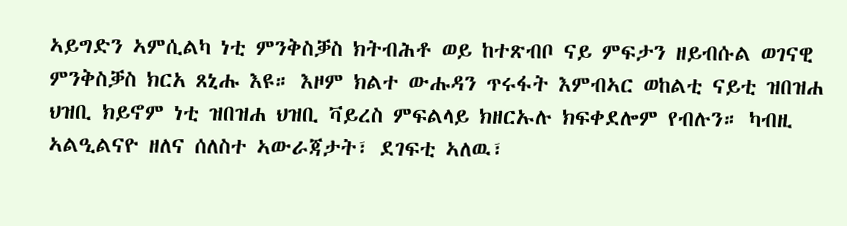ኣይግድን ኣምሲልካ ነቲ ምንቅስቓስ ክትብሕቶ ወይ ከተጽብቦ ናይ ምፍታን ዘይብሱል ወገናዊ ምንቅስቓስ ክርአ ጸኒሑ እዩ። እዞም ክልተ ውሑዳን ጥሩፋት እምብኣር ወከልቲ ናይቲ ዝበዝሐ ህዝቢ ክይኖም ነቲ ዝበዝሐ ህዝቢ ቫይረስ ምፍልላይ ክዘርኡሉ ክፍቀደሎም የብሉን። ካብዚ ኣልዒልናዮ ዘለና ሰለስተ ኣውራጃታት፣ ደገፍቲ ኣለዉ፣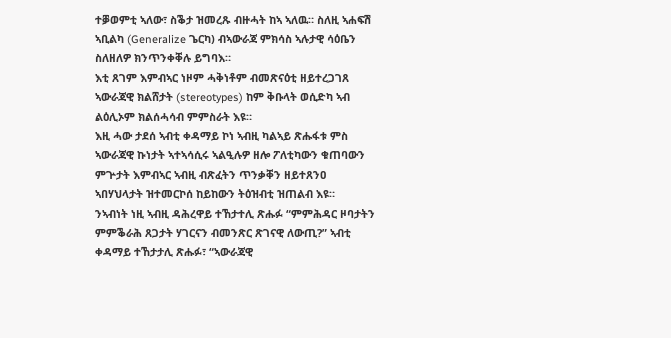ተቓወምቲ ኣለው፣ ስቕታ ዝመረጹ ብዙሓት ከኣ ኣለዉ። ስለዚ ኣሐፍሽ ኣቢልካ (Generalize ጌርካ) ብኣውራጃ ምክሳስ ኣሉታዊ ሳዕቤን ስለዘለዎ ክንጥንቀቐሉ ይግባእ።
እቲ ጸገም እምብኣር ነዞም ሓቅነቶም ብመጽናዕቲ ዘይተረጋገጸ ኣውራጃዊ ክልሸታት (stereotypes) ከም ቅቡላት ወሲድካ ኣብ ልዕሊኦም ክልሰሓሳብ ምምስራት እዩ።
እዚ ሓው ታደሰ ኣብቲ ቀዳማይ ኮነ ኣብዚ ካልኣይ ጽሑፋቱ ምስ ኣውራጃዊ ኩነታት ኣተኣሳሲሩ ኣልዒሉዎ ዘሎ ፖለቲካውን ቁጠባውን ምጕታት እምብኣር ኣብዚ ብጽፈትን ጥንቃቐን ዘይተጸንዐ ኣበሃህላታት ዝተመርኮሰ ከይከውን ትዕዝብቲ ዝጠልብ እዩ።
ንኣብነት ነዚ ኣብዚ ዳሕረዋይ ተኸታተሊ ጽሑፉ “ምምሕዳር ዞባታትን ምምቕራሕ ጸጋታት ሃገርናን ብመንጽር ጽገናዊ ለውጢ?” ኣብቲ ቀዳማይ ተኸታታሊ ጽሑፉ፣ “ኣውራጃዊ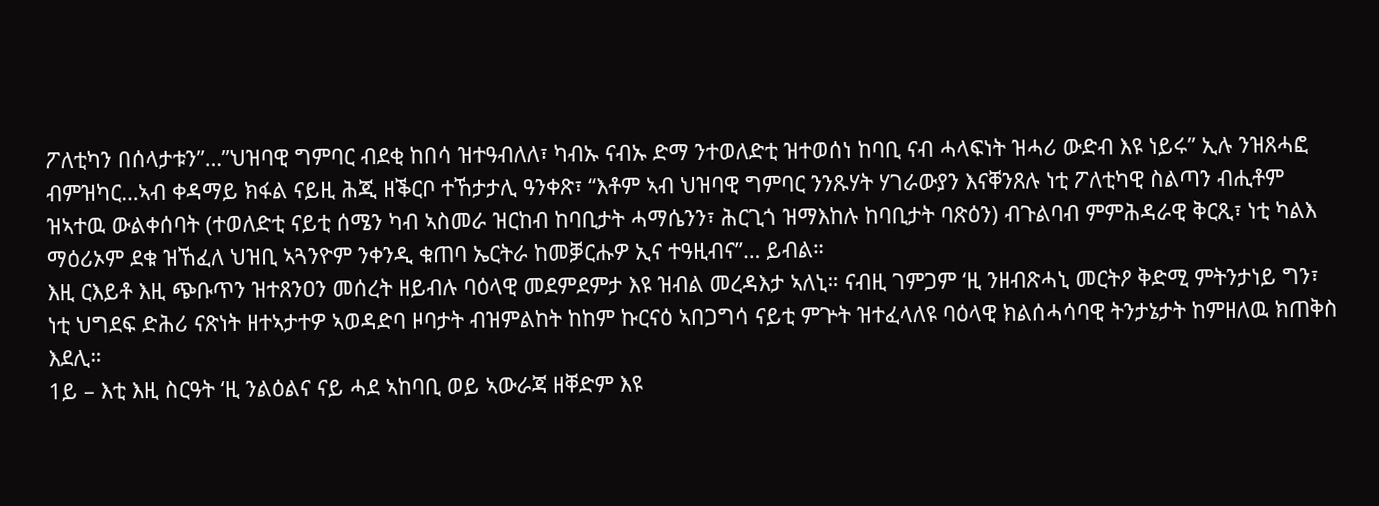ፖለቲካን በሰላታቱን”…”ህዝባዊ ግምባር ብደቂ ከበሳ ዝተዓብለለ፣ ካብኡ ናብኡ ድማ ንተወለድቲ ዝተወሰነ ከባቢ ናብ ሓላፍነት ዝሓሪ ውድብ እዩ ነይሩ” ኢሉ ንዝጸሓፎ ብምዝካር…ኣብ ቀዳማይ ክፋል ናይዚ ሕጂ ዘቕርቦ ተኸታታሊ ዓንቀጽ፣ “እቶም ኣብ ህዝባዊ ግምባር ንንጹሃት ሃገራውያን እናቐንጸሉ ነቲ ፖለቲካዊ ስልጣን ብሒቶም ዝኣተዉ ውልቀሰባት (ተወለድቲ ናይቲ ሰሜን ካብ ኣስመራ ዝርከብ ከባቢታት ሓማሴንን፣ ሕርጊጎ ዝማእከሉ ከባቢታት ባጽዕን) ብጉልባብ ምምሕዳራዊ ቅርጺ፣ ነቲ ካልእ ማዕሪኦም ደቁ ዝኸፈለ ህዝቢ ኣጓንዮም ንቀንዲ ቁጠባ ኤርትራ ከመቓርሑዎ ኢና ተዓዚብና”… ይብል።
እዚ ርእይቶ እዚ ጭቡጥን ዝተጸንዐን መሰረት ዘይብሉ ባዕላዊ መደምደምታ እዩ ዝብል መረዳእታ ኣለኒ። ናብዚ ገምጋም ‘ዚ ንዘብጽሓኒ መርትዖ ቅድሚ ምትንታነይ ግን፣ ነቲ ህግደፍ ድሕሪ ናጽነት ዘተኣታተዎ ኣወዳድባ ዞባታት ብዝምልከት ከከም ኩርናዕ ኣበጋግሳ ናይቲ ምጕት ዝተፈላለዩ ባዕላዊ ክልሰሓሳባዊ ትንታኔታት ከምዘለዉ ክጠቅስ እደሊ።
1ይ – እቲ እዚ ስርዓት ‘ዚ ንልዕልና ናይ ሓደ ኣከባቢ ወይ ኣውራጃ ዘቐድም እዩ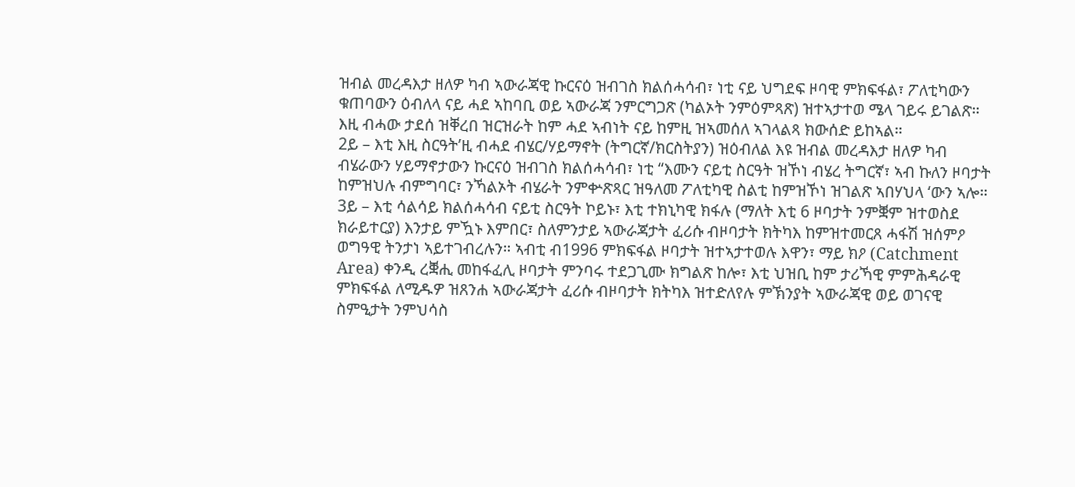ዝብል መረዳእታ ዘለዎ ካብ ኣውራጃዊ ኩርናዕ ዝብገስ ክልሰሓሳብ፣ ነቲ ናይ ህግደፍ ዞባዊ ምክፍፋል፣ ፖለቲካውን ቁጠባውን ዕብለላ ናይ ሓደ ኣከባቢ ወይ ኣውራጃ ንምርግጋጽ (ካልኦት ንምዕምጻጽ) ዝተኣታተወ ሜላ ገይሩ ይገልጽ። እዚ ብሓው ታደሰ ዝቐረበ ዝርዝራት ከም ሓደ ኣብነት ናይ ከምዚ ዝኣመሰለ ኣገላልጻ ክውሰድ ይከኣል።
2ይ – እቲ እዚ ስርዓት’ዚ ብሓደ ብሄር/ሃይማኖት (ትግርኛ/ክርስትያን) ዝዕብለል እዩ ዝብል መረዳእታ ዘለዎ ካብ ብሄራውን ሃይማኖታውን ኩርናዕ ዝብገስ ክልሰሓሳብ፣ ነቲ “እሙን ናይቲ ስርዓት ዝኾነ ብሄረ ትግርኛ፣ ኣብ ኩለን ዞባታት ከምዝህሉ ብምግባር፣ ንኻልኦት ብሄራት ንምቍጽጻር ዝዓለመ ፖለቲካዊ ስልቲ ከምዝኾነ ዝገልጽ ኣበሃህላ ‘ውን ኣሎ።
3ይ – እቲ ሳልሳይ ክልሰሓሳብ ናይቲ ስርዓት ኮይኑ፣ እቲ ተክኒካዊ ክፋሉ (ማለት እቲ 6 ዞባታት ንምቛም ዝተወስደ ክራይተርያ) እንታይ ምዃኑ እምበር፣ ስለምንታይ ኣውራጃታት ፈሪሱ ብዞባታት ክትካእ ከምዝተመርጸ ሓፋሽ ዝሰምዖ ወግዓዊ ትንታነ ኣይተገብረሉን። ኣብቲ ብ1996 ምክፍፋል ዞባታት ዝተኣታተወሉ እዋን፣ ማይ ክዖ (Catchment Area) ቀንዲ ረቛሒ መከፋፈሊ ዞባታት ምንባሩ ተደጋጊሙ ክግልጽ ከሎ፣ እቲ ህዝቢ ከም ታሪኻዊ ምምሕዳራዊ ምክፍፋል ለሚዱዎ ዝጸንሐ ኣውራጃታት ፈሪሱ ብዞባታት ክትካእ ዝተድለየሉ ምኽንያት ኣውራጃዊ ወይ ወገናዊ ስምዒታት ንምህሳስ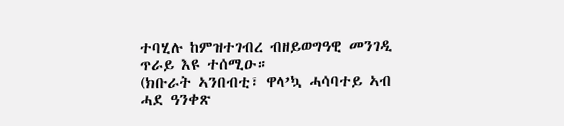ተባሂሉ ከምዝተገብረ ብዘይወግዓዊ መንገዲ ጥራይ እዩ ተሰሚዑ።
(ክቡራት ኣንበብቲ፣ ዋላ’ኳ ሓሳባተይ ኣብ ሓደ ዓንቀጽ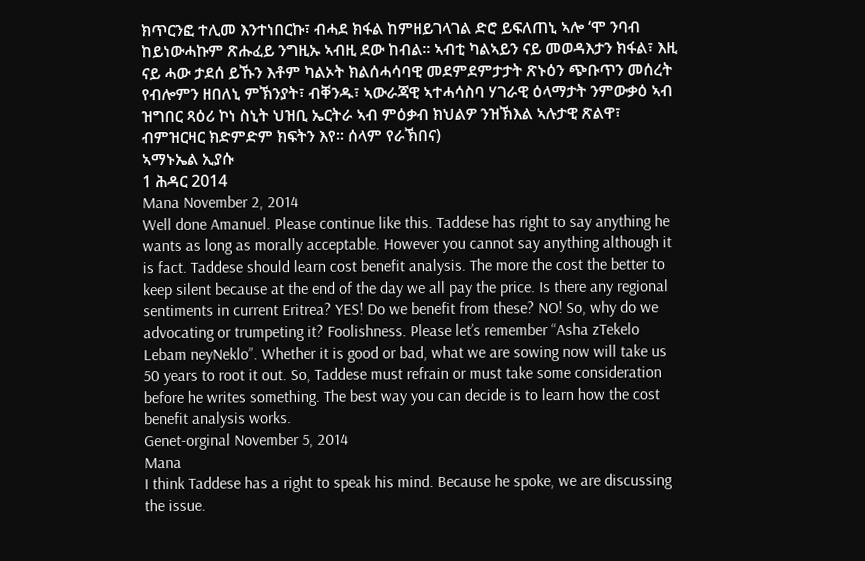ክጥርንፎ ተሊመ እንተነበርኩ፣ ብሓደ ክፋል ከምዘይገላገል ድሮ ይፍለጠኒ ኣሎ ‘ሞ ንባብ ከይነውሓኩም ጽሑፈይ ንግዚኡ ኣብዚ ደው ከብል። ኣብቲ ካልኣይን ናይ መወዳእታን ክፋል፣ እዚ ናይ ሓው ታደሰ ይኹን እቶም ካልኦት ክልሰሓሳባዊ መደምደምታታት ጽኑዕን ጭቡጥን መሰረት የብሎምን ዘበለኒ ምኽንያት፣ ብቐንዱ፣ ኣውራጃዊ ኣተሓሳስባ ሃገራዊ ዕላማታት ንምውቃዕ ኣብ ዝግበር ጻዕሪ ኮነ ስኒት ህዝቢ ኤርትራ ኣብ ምዕቃብ ክህልዎ ንዝኽእል ኣሉታዊ ጽልዋ፣ ብምዝርዛር ክድምድም ክፍትን እየ። ሰላም የራኽበና)
ኣማኑኤል ኢያሱ
1 ሕዳር 2014
Mana November 2, 2014
Well done Amanuel. Please continue like this. Taddese has right to say anything he wants as long as morally acceptable. However you cannot say anything although it is fact. Taddese should learn cost benefit analysis. The more the cost the better to keep silent because at the end of the day we all pay the price. Is there any regional sentiments in current Eritrea? YES! Do we benefit from these? NO! So, why do we advocating or trumpeting it? Foolishness. Please let’s remember “Asha zTekelo Lebam neyNeklo”. Whether it is good or bad, what we are sowing now will take us 50 years to root it out. So, Taddese must refrain or must take some consideration before he writes something. The best way you can decide is to learn how the cost benefit analysis works.
Genet-orginal November 5, 2014
Mana
I think Taddese has a right to speak his mind. Because he spoke, we are discussing the issue.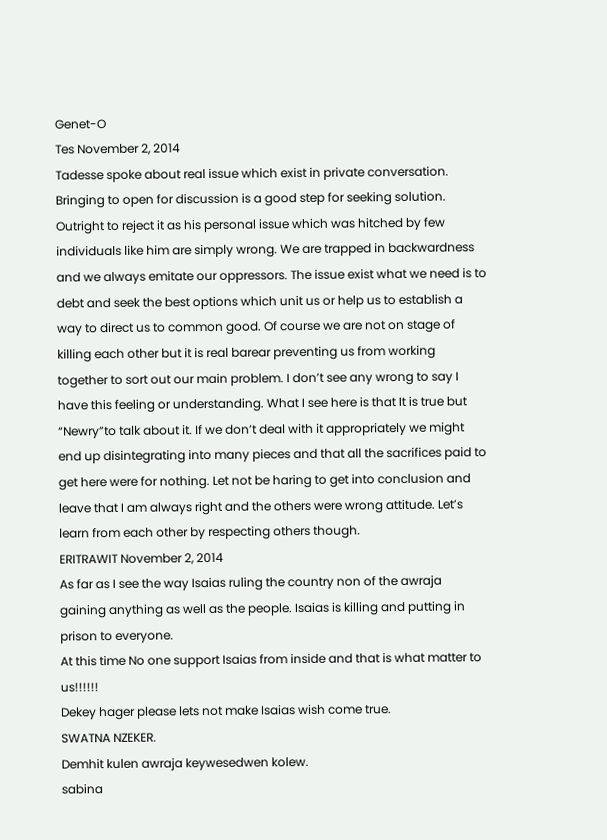Genet-O
Tes November 2, 2014
Tadesse spoke about real issue which exist in private conversation. Bringing to open for discussion is a good step for seeking solution. Outright to reject it as his personal issue which was hitched by few individuals like him are simply wrong. We are trapped in backwardness and we always emitate our oppressors. The issue exist what we need is to debt and seek the best options which unit us or help us to establish a way to direct us to common good. Of course we are not on stage of killing each other but it is real barear preventing us from working together to sort out our main problem. I don’t see any wrong to say I have this feeling or understanding. What I see here is that It is true but “Newry”to talk about it. If we don’t deal with it appropriately we might end up disintegrating into many pieces and that all the sacrifices paid to get here were for nothing. Let not be haring to get into conclusion and leave that I am always right and the others were wrong attitude. Let’s learn from each other by respecting others though.
ERITRAWIT November 2, 2014
As far as I see the way Isaias ruling the country non of the awraja gaining anything as well as the people. Isaias is killing and putting in prison to everyone.
At this time No one support Isaias from inside and that is what matter to us!!!!!!
Dekey hager please lets not make Isaias wish come true.
SWATNA NZEKER.
Demhit kulen awraja keywesedwen kolew.
sabina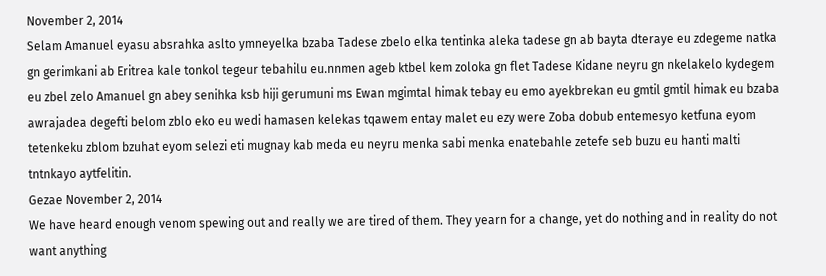November 2, 2014
Selam Amanuel eyasu absrahka aslto ymneyelka bzaba Tadese zbelo elka tentinka aleka tadese gn ab bayta dteraye eu zdegeme natka gn gerimkani ab Eritrea kale tonkol tegeur tebahilu eu.nnmen ageb ktbel kem zoloka gn flet Tadese Kidane neyru gn nkelakelo kydegem eu zbel zelo Amanuel gn abey senihka ksb hiji gerumuni ms Ewan mgimtal himak tebay eu emo ayekbrekan eu gmtil gmtil himak eu bzaba awrajadea degefti belom zblo eko eu wedi hamasen kelekas tqawem entay malet eu ezy were Zoba dobub entemesyo ketfuna eyom tetenkeku zblom bzuhat eyom selezi eti mugnay kab meda eu neyru menka sabi menka enatebahle zetefe seb buzu eu hanti malti tntnkayo aytfelitin.
Gezae November 2, 2014
We have heard enough venom spewing out and really we are tired of them. They yearn for a change, yet do nothing and in reality do not want anything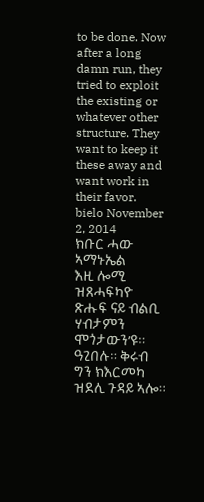to be done. Now after a long damn run, they tried to exploit the existing or whatever other structure. They want to keep it these away and want work in their favor.
bielo November 2, 2014
ክቡር ሓው ኣማኑኤል
እዚ ሎሚ ዝጸሓፍካዮ ጽሑፍ ናይ ብልቢ ሃብታምን ሞጎታውን’ዩ። ዓጊበሉ። ቅሩብ ግን ክእርመካ ዝደሊ ጉዳይ ኣሎ።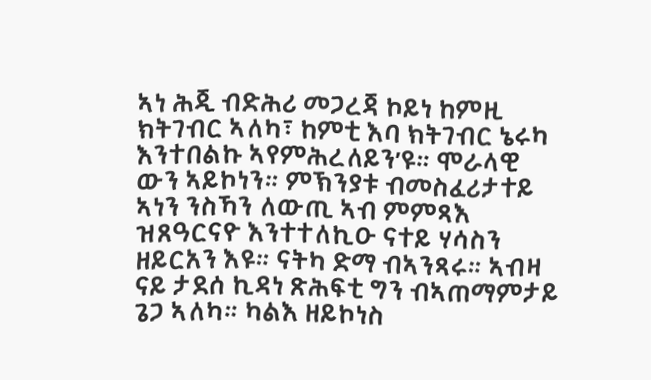ኣነ ሕጂ ብድሕሪ መጋረጃ ኮይነ ከምዚ ክትገብር ኣለካ፣ ከምቲ እባ ክትገብር ኔሩካ እንተበልኩ ኣየምሕረለይን’ዩ። ሞራላዊ ውን ኣይኮነን። ምኽንያቱ ብመስፈሪታተይ ኣነን ንስኻን ለውጢ ኣብ ምምጻእ ዝጸዓርናዮ እንተተለኪዑ ናተይ ሃሳስን ዘይርአን እዩ። ናትካ ድማ ብኣንጻሩ። ኣብዛ ናይ ታደሰ ኪዳነ ጽሕፍቲ ግን ብኣጠማምታይ ጌጋ ኣለካ። ካልእ ዘይኮነስ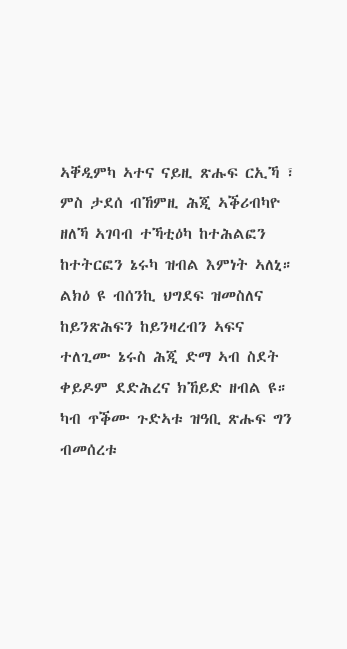ኣቐዲምካ ኣተና ናይዚ ጽሑፍ ርኢኻ ፣ ምስ ታደሰ ብኸምዚ ሕጂ ኣቕሪብካዮ ዘለኻ ኣገባብ ተኻቲዕካ ከተሕልፎን ከተትርፎን ኔሩካ ዝብል እምነት ኣለኒ። ልክዕ ዩ ብሰንኪ ህግደፍ ዝመስለና ከይንጽሕፍን ከይንዛረብን ኣፍና ተለጊሙ ኔሩስ ሕጂ ድማ ኣብ ስደት ቀይዶም ደድሕረና ክኸይድ ዘብል ዩ። ካብ ጥቕሙ ጉድኣቱ ዝዓቢ ጽሑፍ ግን ብመሰረቱ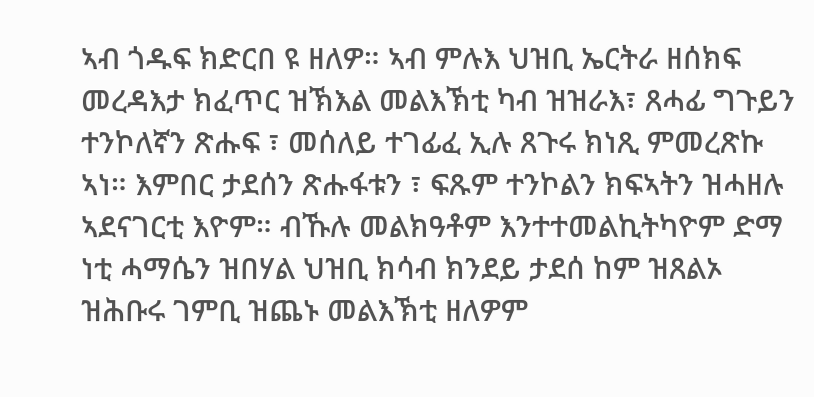ኣብ ጎዱፍ ክድርበ ዩ ዘለዎ። ኣብ ምሉእ ህዝቢ ኤርትራ ዘሰክፍ መረዳእታ ክፈጥር ዝኽእል መልእኽቲ ካብ ዝዝራእ፣ ጸሓፊ ግጉይን ተንኮለኛን ጽሑፍ ፣ መሰለይ ተገፊፈ ኢሉ ጸጉሩ ክነጺ ምመረጽኩ ኣነ። እምበር ታደሰን ጽሑፋቱን ፣ ፍጹም ተንኮልን ክፍኣትን ዝሓዘሉ ኣደናገርቲ እዮም። ብኹሉ መልክዓቶም እንተተመልኪትካዮም ድማ ነቲ ሓማሴን ዝበሃል ህዝቢ ክሳብ ክንደይ ታደሰ ከም ዝጸልኦ ዝሕቡሩ ገምቢ ዝጨኑ መልእኽቲ ዘለዎም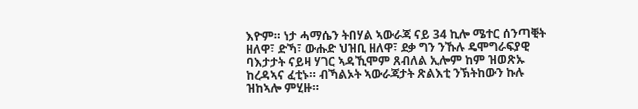እዮም። ነታ ሓማሴን ትበሃል ኣውራጃ ናይ 34 ኪሎ ሜተር ሰንጣቒት ዘለዋ፣ ድኻ፣ ውሑድ ህዝቢ ዘለዋ፣ ደቃ ግን ንኹሉ ዴሞግራፍያዊ ባእታታት ናይዛ ሃገር ኣዳኺሞም ጸብለል ኢሎም ከም ዝወጽኡ ከረዳኣና ፈቲኑ። ብኻልኦት ኣውራጃታት ጽልእቲ ንኽትከውን ኩሉ ዝከኣሎ ምሂዙ።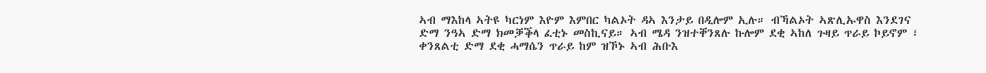ኣብ ማእከላ ኣትዩ ካርነም እዮም እምበር ካልኦት ዳኣ እንታይ በዲሎም ኢሉ። ብኻልኦት ኣጽሊኡዋስ እንደገና ድማ ንዓኣ ድማ ክመቓቕላ ፈቲኑ መስኪናይ። ኣብ ሜዳ ንዝተቐንጸሉ ኩሎም ደቂ ኣከለ ጉዛይ ጥራይ ኮይኖም ፣ ቀንጸልቲ ድማ ደቂ ሓማሴን ጥራይ ከም ዝኾኑ ኣብ ሕቡእ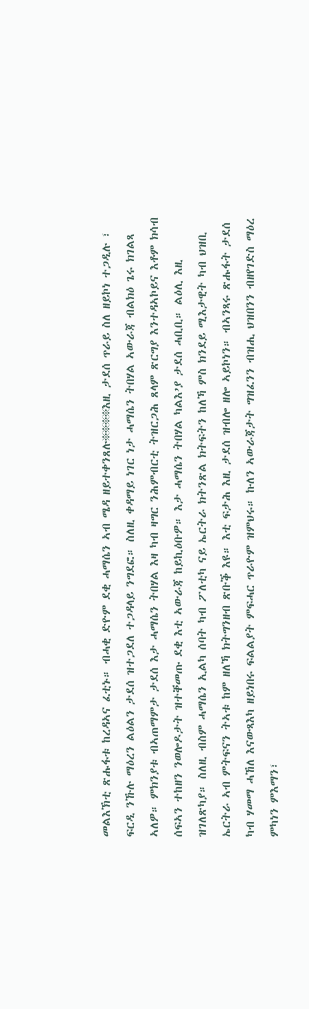መልእኽቲ ጽሑፋቱ ከረዳኣና ፈቲኑ። ብሓቂ ድዮም ደቂ ሓማሴን ኣብ ሜዳ ዘይተቀንጸሉ፠፠፠፠እዚ ታደሰ ጥራይ ስለ ዘይኮነ ተጋዲሉ ፣ ፍርዲ ንኹሉ ማዕረን ልዕልን ታደሰ ዝተጋደለ ተጋዳላይ ንግደፎ። ስለዚ ቀዳማይ ነገር ነታ ሓማሴን ትበሃል ኣውራጃ ብልክዕ ጌሩ ክገልጻ ኣለዎ። ምክንያቱ ብኣጠማምታ ታደሰ እታ ሓማሴን ትበሃል እዛ ካብ ዛግር ንሕምብርቲ ትዝርጋሕ ጸላም ጽርግያ እንተዳኣኮይና እቶም ክሳብ ሰፍኣን ተከዘን ንወሎዶታት ዝተቐመጡ ደቂ እቲ ኣውራጃ ከይኪዕቡዎ። እታ ሓማሴን ትበሃል ካልእ’ያ ታደሰ ሓቢቢ። ልዕሊ እዚ ዝገለጽካያ። ስለዚ ብስም ሓማሴን ኢልካ ሰባት ካብ ፖለቲካ ናይ ኤርትራ ክትንጽል ክትፍትን ከለኻ ምስ ክንደይ ሚእታዊት ካብ ህዝቢ ኤርትራ ኣብ ምትፍናን ትኣቱ ከም ዘለኻ ክትግንዘብ ጽቡቕ እዩ። እቲ ፍታሕ እዚ ታደሰ ዝብሎ ዘሎ ኣይኮነን። ብኣንጻሩ ጽሑፋት ታደሰ ካብ ሃመማ ሓኸለ እናውጻእካ ዘይነበሩ ፍልልያት ምፍሓር ጥራዮም ዝምህሩ። ኩለን ኣውራጃታት ግዝፈንን ብዝሒ ህዝበንን ብዘየገድስ ማዕረ ምካነን ምእማን፣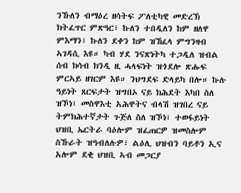ንኹለን ብማዕረ ዘሳትፍ ፖለቲካዊ መድረኽ ክትፈጥር ምጽዓር፣ ኩለን ተበዲለን ከም ዘለዋ ምእማን፣ ኩለን ደቀን ከም ዝኸፈላ ምግንዛብ ኣገዳሲ እዩ። ካብ ሃደ ንናጽነትካ ተጋዲለ ዝብል ሰብ ክሳብ ክንዲ ዚ ሓላፍነት ዝጎደሎ ጽሑፍ ምርኣይ ዘገርም እዩ። ንህግደፍ ድላይካ በሎ። ኩሉ ዓይነት ጸርፍታት ዝግበኦ ናይ ክሕደት እካበ ስለ ዝኾነ፣ መስዋእቲ አሕዋትና ብላሽ ዝገበረ ናይ ትምክሕተኛታት ጉጅለ ስለ ዝኾነ፣ ተወፋይነት ህዝቢ ኤርትራ ባዕሎም ዝፈጠርዎ ዝመስሎም ስኹራት ዝዓብለሉዎ፣ ልዕሊ ህዝብን ባይቶን ኢና አሎም ደቂ ህዝቢ ኣብ መጋርያ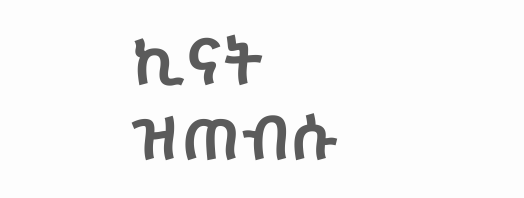ኪናት ዝጠብሱ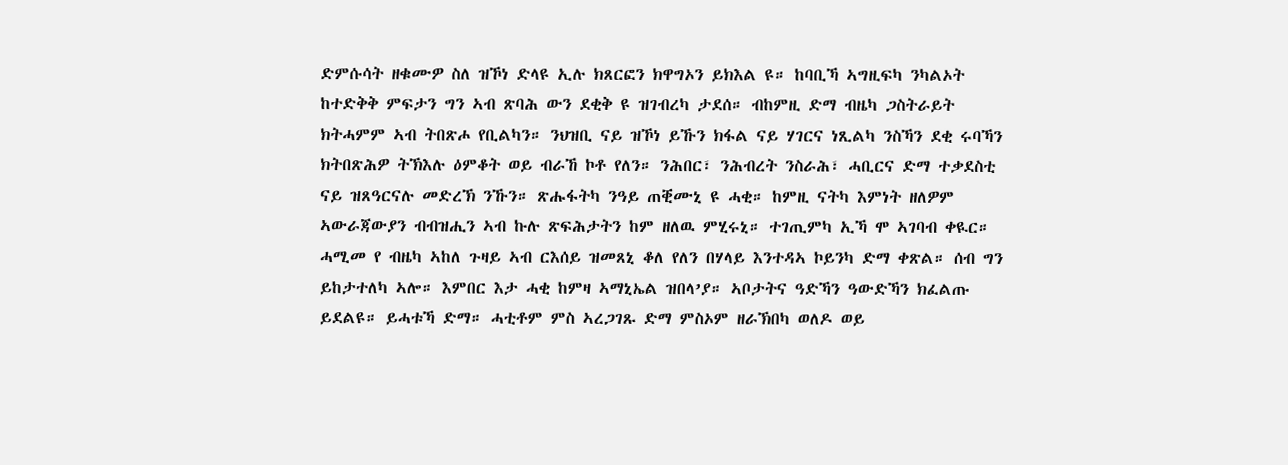ድምሱሳት ዘቁሙዎ ስለ ዝኾነ ድላዩ ኢሉ ክጸርፎን ክዋግኦን ይክእል ዩ። ከባቢኻ ኣግዚፍካ ንካልኦት ከተድቅቅ ምፍታን ግን ኣብ ጽባሕ ውን ደቂቅ ዩ ዝገብረካ ታደሰ። ብከምዚ ድማ ብዜካ ጋስትራይት ክትሓምም ኣብ ትበጽሖ የቢልካን። ንህዝቢ ናይ ዝኾነ ይኹን ክፋል ናይ ሃገርና ነጺልካ ንስኻን ደቂ ሩባኻን ክትበጽሕዎ ትኽእሉ ዕምቆት ወይ ብራኸ ኮቶ የለን። ንሕበር፣ ንሕብረት ንስራሕ፣ ሓቢርና ድማ ተቃደስቲ ናይ ዝጸዓርናሉ መድረኽ ንኹን። ጽሑፋትካ ንዓይ ጠቒሙኒ ዩ ሓቂ። ከምዚ ናትካ እምነት ዘለዎም ኣውራጃውያን ብብዝሒን ኣብ ኩሉ ጽፍሕታትን ከም ዘለዉ ምሂሩኒ። ተገጢምካ ኢኻ ሞ ኣገባብ ቀዪር። ሓሚመ የ ብዜካ ኣከለ ጉዛይ ኣብ ርእሰይ ዝመጸኒ ቆለ የለን በሃላይ እንተዳኣ ኮይንካ ድማ ቀጽል። ሰብ ግን ይከታተለካ ኣሎ። እምበር እታ ሓቂ ከምዛ ኣማኒኤል ዝበላ’ያ። ኣቦታትና ዓድኻን ዓውድኻን ክፈልጡ ይደልዩ። ይሓቱኻ ድማ። ሓቲቶም ምስ ኣረጋገጹ ድማ ምስኦም ዘራኽበካ ወለዶ ወይ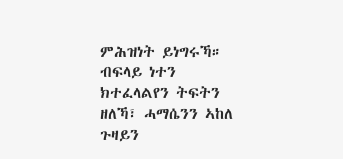ምሕዝነት ይነግሩኻ። ብፍላይ ነተን ክተፈላልየን ትፍትን ዘለኻ፣ ሓማሴንን ኣከለ ጉዛይን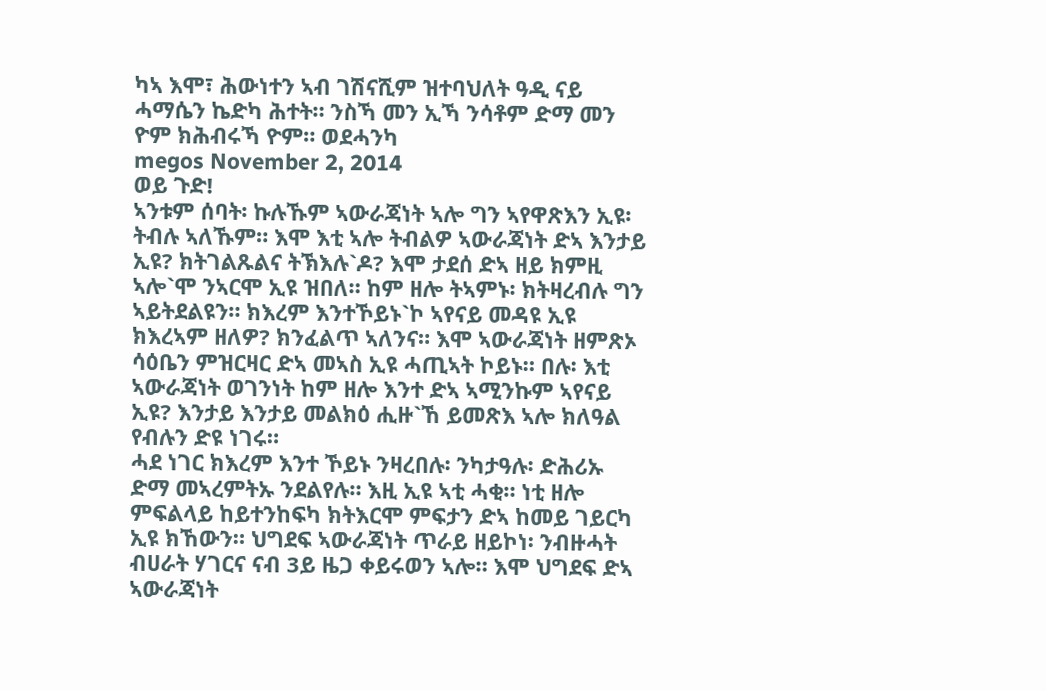ካኣ እሞ፣ ሕውነተን ኣብ ገሽናሺም ዝተባህለት ዓዲ ናይ ሓማሴን ኬድካ ሕተት። ንስኻ መን ኢኻ ንሳቶም ድማ መን ዮም ክሕብሩኻ ዮም። ወደሓንካ
megos November 2, 2014
ወይ ጉድ!
ኣንቱም ሰባት፡ ኩሉኹም ኣውራጃነት ኣሎ ግን ኣየዋጽእን ኢዩ፡ ትብሉ ኣለኹም። እሞ እቲ ኣሎ ትብልዎ ኣውራጃነት ድኣ እንታይ ኢዩ? ክትገልጹልና ትኽእሉ`ዶ? እሞ ታደሰ ድኣ ዘይ ክምዚ ኣሎ`ሞ ንኣርሞ ኢዩ ዝበለ። ከም ዘሎ ትኣምኑ፡ ክትዛረብሉ ግን ኣይትደልዩን። ክእረም እንተኾይኑ`ኮ ኣየናይ መዳዩ ኢዩ ክእረኣም ዘለዎ? ክንፈልጥ ኣለንና። እሞ ኣውራጃነት ዘምጽኦ ሳዕቤን ምዝርዛር ድኣ መኣስ ኢዩ ሓጢኣት ኮይኑ። በሉ፡ እቲ ኣውራጃነት ወገንነት ከም ዘሎ እንተ ድኣ ኣሚንኩም ኣየናይ ኢዩ? እንታይ እንታይ መልክዕ ሒዙ`ኸ ይመጽእ ኣሎ ክለዓል የብሉን ድዩ ነገሩ።
ሓደ ነገር ክእረም እንተ ኾይኑ ንዛረበሉ፡ ንካታዓሉ፡ ድሕሪኡ ድማ መኣረምትኡ ንደልየሉ። እዚ ኢዩ ኣቲ ሓቂ። ነቲ ዘሎ ምፍልላይ ከይተንከፍካ ክትእርሞ ምፍታን ድኣ ከመይ ገይርካ ኢዩ ክኸውን። ህግደፍ ኣውራጃነት ጥራይ ዘይኮነ፡ ንብዙሓት ብሀራት ሃገርና ናብ 3ይ ዜጋ ቀይሩወን ኣሎ። እሞ ህግደፍ ድኣ ኣውራጃነት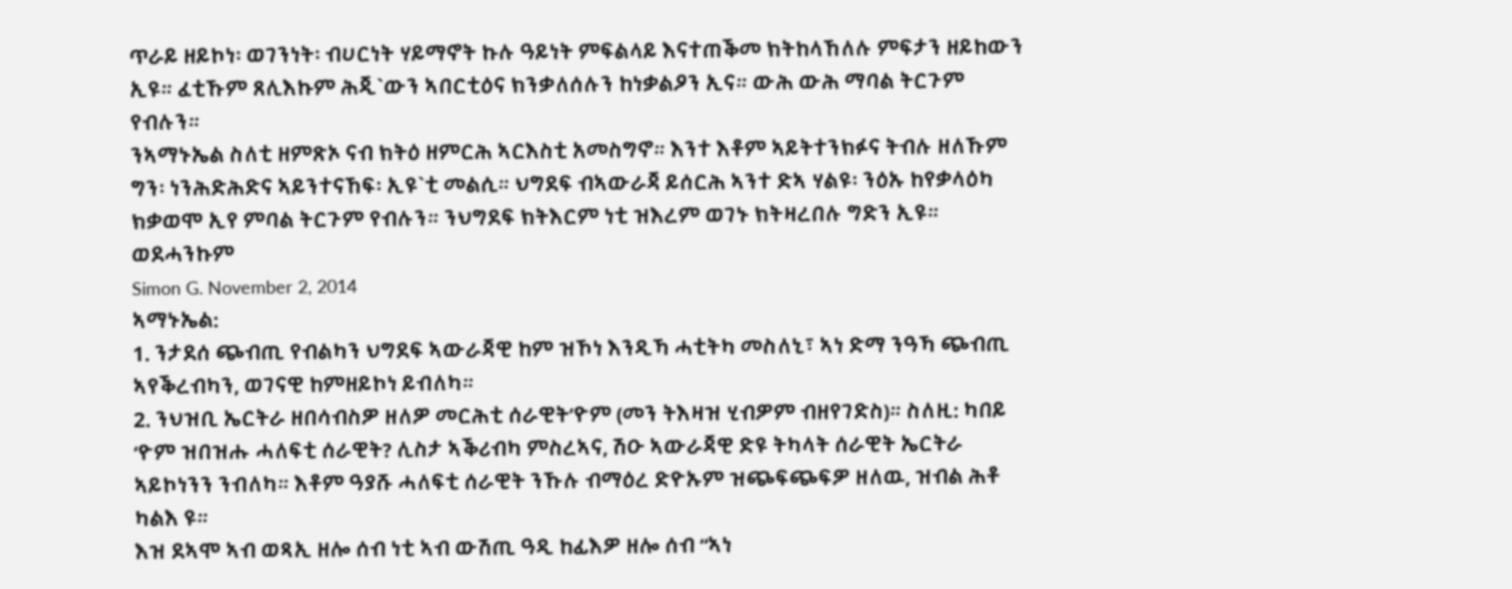ጥራይ ዘይኮነ፡ ወገንነት፡ ብሀርነት ሃይማኖት ኩሉ ዓይነት ምፍልላይ እናተጠቕመ ክትከላኸለሉ ምፍታን ዘይከውን ኢዩ። ፈቲኹም ጸሊእኩም ሕጂ`ውን ኣበርቲዕና ክንቃለሰሉን ከነቃልዖን ኢና። ውሕ ውሕ ማባል ትርጉም የብሉን።
ንኣማኑኤል ስለቲ ዘምጽኦ ናብ ክትዕ ዘምርሕ ኣርእስቲ አመስግኖ። እንተ እቶም ኣይትተንክፉና ትብሉ ዘለኹም ግን፡ ነንሕድሕድና ኣይንተናኸፍ፡ ኢዩ`ቲ መልሲ። ህግደፍ ብኣውራጃ ይሰርሕ ኣንተ ድኣ ሃልዩ፡ ንዕኡ ከየቃላዕካ ክቃወሞ ኢየ ምባል ትርጉም የብሉን። ንህግደፍ ክትእርም ነቲ ዝእረም ወገኑ ክትዛረበሉ ግድን ኢዩ። ወደሓንኩም
Simon G. November 2, 2014
ኣማኑኤል:
1. ንታደሰ ጭብጢ የብልካን ህግደፍ ኣውራጃዊ ከም ዝኾነ እንዲኻ ሓቲትካ መስለኒ፣ ኣነ ድማ ንዓኻ ጭብጢ ኣየቕረብካን, ወገናዊ ከምዘይኮነ ይብለካ።
2. ንህዝቢ ኤርትራ ዘበሳብስዎ ዘለዎ መርሕቲ ሰራዊት’ዮም (መን ትእዛዝ ሂብዎም ብዘየገድስ)። ስለዚ: ካበይ ‘ዮም ዝበዝሑ ሓለፍቲ ሰራዊት? ሊስታ ኣቕሪብካ ምስረኣና, ሽዑ ኣውራጃዊ ድዩ ትካላት ሰራዊት ኤርትራ ኣይኮነንን ንብለካ። እቶም ዓያሹ ሓለፍቲ ሰራዊት ንኹሉ ብማዕረ ድዮኡም ዝጭፍጭፍዎ ዘለዉ, ዝብል ሕቶ ካልእ ዩ።
እዝ ደኣሞ ኣብ ወጻኢ ዘሎ ሰብ ነቲ ኣብ ውሽጢ ዓዲ ከፊእዎ ዘሎ ሰብ “ኣነ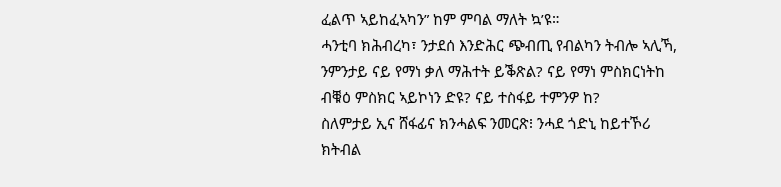ፈልጥ ኣይከፈኣካን” ከም ምባል ማለት ኳ’ዩ።
ሓንቲባ ክሕብረካ፣ ንታደሰ እንድሕር ጭብጢ የብልካን ትብሎ ኣሊኻ, ንምንታይ ናይ የማነ ቃለ ማሕተት ይቕጽል? ናይ የማነ ምስክርነትከ ብቑዕ ምስክር ኣይኮነን ድዩ? ናይ ተስፋይ ተምንዎ ከ?
ስለምታይ ኢና ሸፋፊና ክንሓልፍ ንመርጽ፧ ንሓደ ጎድኒ ከይተኾሪ ክትብል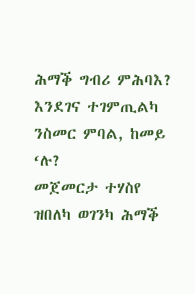ሕማቕ ግብሪ ምሕባእ? እንደገና ተገምጢልካ ንስመር ምባል, ከመይ ‘ሉ?
መጀመርታ ተሃስየ ዝበለካ ወገንካ ሕማቕ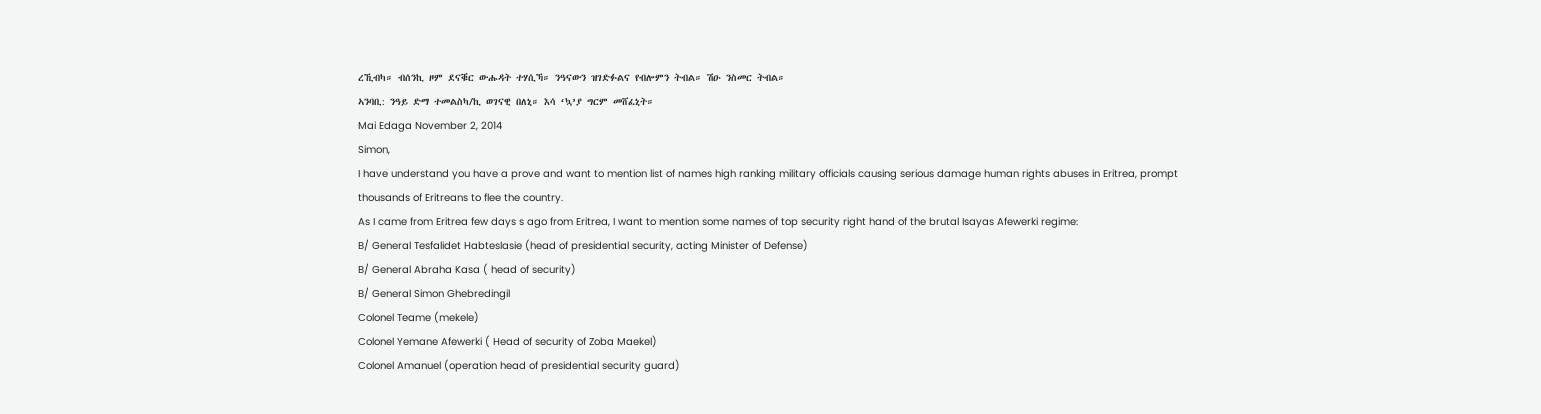ረኺብካ። ብሰንኪ ዞም ደናቑር ውሑዳት ተሃሲኻ። ንዓናውን ዝገድፉልና የብሎምን ትብል። ሽዑ ንስመር ትብል።
ኣንባቢ: ንዓይ ድማ ተመልስካ/ኪ ወገናዊ በለኒ። እሳ ‘ኳ’ያ ግርም መሸፈኒት።
Mai Edaga November 2, 2014
Simon,
I have understand you have a prove and want to mention list of names high ranking military officials causing serious damage human rights abuses in Eritrea, prompt thousands of Eritreans to flee the country.
As I came from Eritrea few days s ago from Eritrea, I want to mention some names of top security right hand of the brutal Isayas Afewerki regime:
B/ General Tesfalidet Habteslasie (head of presidential security, acting Minister of Defense)
B/ General Abraha Kasa ( head of security)
B/ General Simon Ghebredingil
Colonel Teame (mekele)
Colonel Yemane Afewerki ( Head of security of Zoba Maekel)
Colonel Amanuel (operation head of presidential security guard)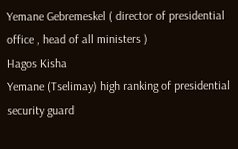Yemane Gebremeskel ( director of presidential office , head of all ministers )
Hagos Kisha
Yemane (Tselimay) high ranking of presidential security guard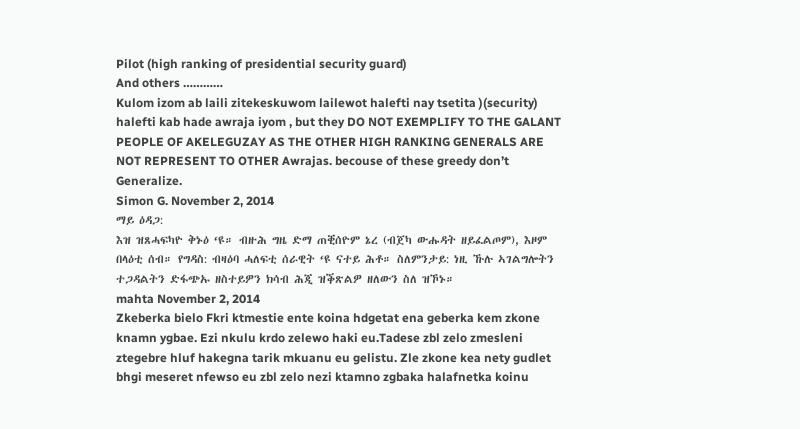Pilot (high ranking of presidential security guard)
And others …………
Kulom izom ab laili zitekeskuwom lailewot halefti nay tsetita )(security) halefti kab hade awraja iyom , but they DO NOT EXEMPLIFY TO THE GALANT PEOPLE OF AKELEGUZAY AS THE OTHER HIGH RANKING GENERALS ARE NOT REPRESENT TO OTHER Awrajas. becouse of these greedy don’t Generalize.
Simon G. November 2, 2014
ማይ ዕዳጋ:
እዝ ዝጸሓፍካዮ ቅኑዕ ‘ዩ። ብዙሕ ግዜ ድማ ጠቒሰዮም ኔረ (ብጀካ ውሑዳት ዘይፈልጦም), እዞም በላዕቲ ሰብ። የግዳስ: ብዛዕባ ሓለፍቲ ሰራዊት ‘ዩ ናተይ ሕቶ። ስለምንታይ: ነዚ ኹሉ ኣገልግሎትን ተጋዳልትን ድፋጭኡ ዘስተይዎን ክሳብ ሕጂ ዝቕጽልዎ ዘለውን ስለ ዝኾኑ።
mahta November 2, 2014
Zkeberka bielo Fkri ktmestie ente koina hdgetat ena geberka kem zkone knamn ygbae. Ezi nkulu krdo zelewo haki eu.Tadese zbl zelo zmesleni ztegebre hluf hakegna tarik mkuanu eu gelistu. Zle zkone kea nety gudlet bhgi meseret nfewso eu zbl zelo nezi ktamno zgbaka halafnetka koinu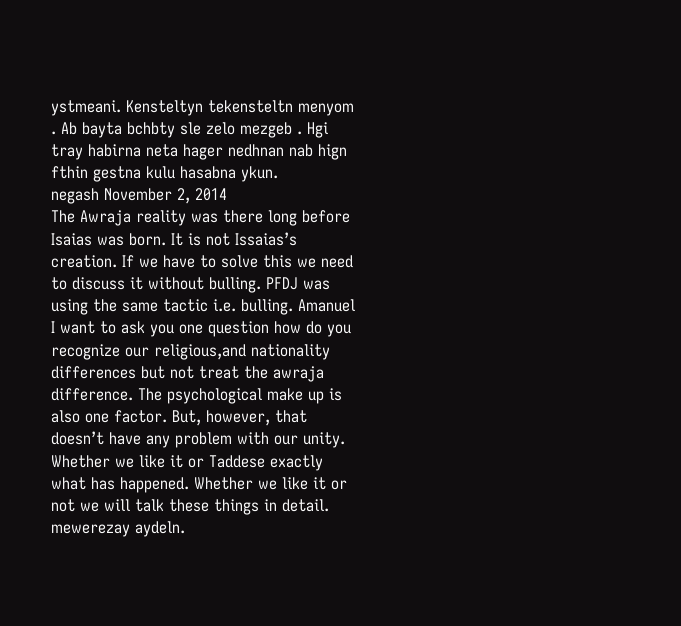ystmeani. Kensteltyn tekensteltn menyom . Ab bayta bchbty sle zelo mezgeb . Hgi tray habirna neta hager nedhnan nab hign fthin gestna kulu hasabna ykun.
negash November 2, 2014
The Awraja reality was there long before Isaias was born. It is not Issaias’s creation. If we have to solve this we need to discuss it without bulling. PFDJ was using the same tactic i.e. bulling. Amanuel I want to ask you one question how do you recognize our religious,and nationality differences but not treat the awraja difference. The psychological make up is also one factor. But, however, that doesn’t have any problem with our unity. Whether we like it or Taddese exactly what has happened. Whether we like it or not we will talk these things in detail. mewerezay aydeln.